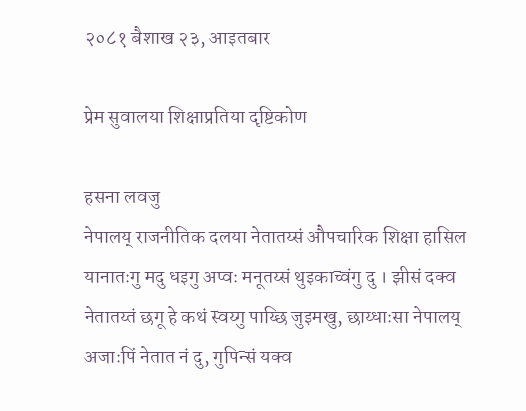२०८१ बैशाख २३, आइतबार

प्रेम सुवालया शिक्षाप्रतिया दृष्टिकोण

हसना लवजु
नेपालय् राजनीतिक दलया नेतातय्सं औपचारिक शिक्षा हासिल यानातःगु मदु धइगु अप्वः मनूतय्सं थुइकाच्वंगु दु । झीसं दक्व नेतातय्तं छगू हे कथं स्वय्गु पाय्छि जुइमखु, छाय्धाःसा नेपालय् अजाःपिं नेतात नं दु, गुपिन्सं यक्व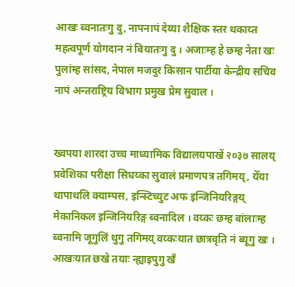आखः ब्वनातःगु दु, नापनापं देय्या शैक्षिक स्तर थकाय्त महत्वपूर्ण योगदान नं बियातःगु दु । अजाःम्ह हे छम्ह नेता खः पुलांम्ह सांसद, नेपाल मजदुर किसान पार्टीया केन्द्रीय सचिव नापं अन्तराष्ट्रिय विभाग प्रमुख प्रेम सुवाल ।


ख्वपया शारदा उच्च माध्यामिक विद्यालयपाखें २०३७ सालय् प्रवेशिका परीक्षा सिधय्का सुवालं प्रमाणपत्र तगिमय्, येँया थापाथलि क्याम्पस, इन्स्टिच्युट अफ इन्जिनियरिङ्गय् मेकानिकल इन्जिनियरिङ्ग ब्वनादिल । वय्कः छम्ह बांलाःम्ह ब्वनामि जूगुलिं थुगु तगिमय् वय्कःयात छात्रवृति नं ब्यूगु खः । आखःयात छखे तयाः न्ह्याइपुगु खँ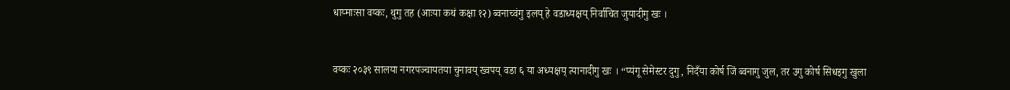धाय्माःसा वय्कः, थुगु तह (आःया कथं कक्षा १२) ब्वनाच्वंगु इलय् हे वडाध्यक्षय् निर्वाचित जुयादीगु खः ।


वय्कः २०३९ सालया नगरपञ्चायतया चुनावय् ख्वपय् वडा ६ या अध्यक्षय् त्यानादीगु खः । “प्यंगू सेमेस्टर दुगु, निदँया कोर्ष जिं ब्वनागु जुल, तर उगु कोर्ष सिधइगु खुला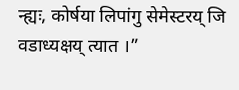न्ह्यः, कोर्षया लिपांगु सेमेस्टरय् जि वडाध्यक्षय् त्यात ।”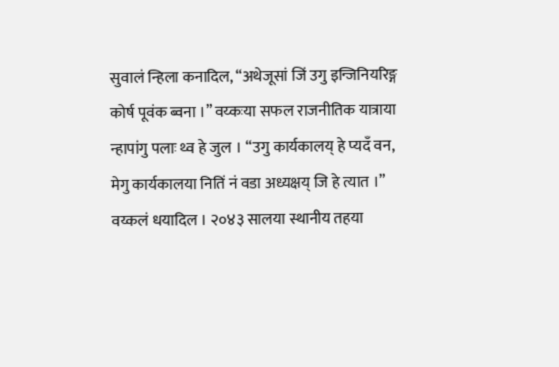सुवालं न्हिला कनादिल, “अथेजूसां जिं उगु इन्जिनियरिङ्ग कोर्ष पूवंक ब्वना ।” वय्कःया सफल राजनीतिक यात्राया न्हापांगु पलाः थ्व हे जुल । “उगु कार्यकालय् हे प्यदँ वन, मेगु कार्यकालया नितिं नं वडा अध्यक्षय् जि हे त्यात ।” वय्कलं धयादिल । २०४३ सालया स्थानीय तहया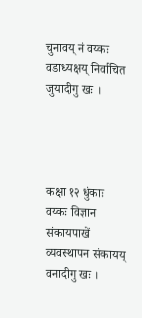चुनावय् नं वय्कः वडाध्यक्षय् निर्वाचित जुयादीगु खः ।




कक्षा १२ धुंकाः वय्कः विज्ञान संकायपाखें व्यवस्थापन संकायय् वनादीगु खः ।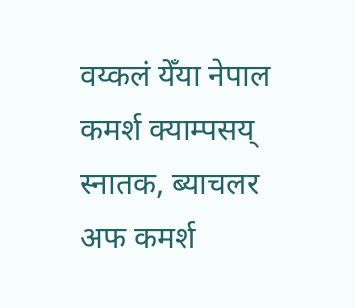वय्कलं येँया नेपाल कमर्श क्याम्पसय् स्नातक, ब्याचलर अफ कमर्श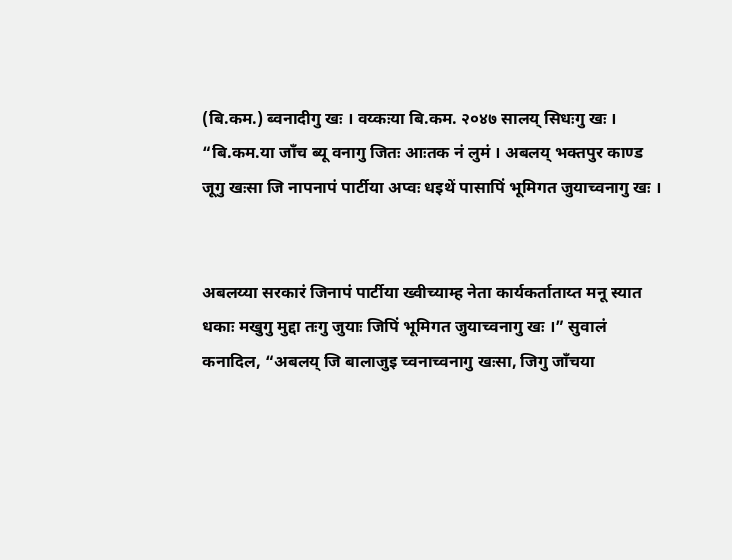(बि.कम.) ब्वनादीगु खः । वय्कःया बि.कम. २०४७ सालय् सिधःगु खः । “बि.कम.या जाँच ब्यू वनागु जितः आःतक नं लुमं । अबलय् भक्तपुर काण्ड जूगु खःसा जि नापनापं पार्टीया अप्वः धइथें पासापिं भूमिगत जुयाच्वनागु खः ।


अबलय्या सरकारं जिनापं पार्टीया ख्वीच्याम्ह नेता कार्यकर्ताताय्त मनू स्यात धकाः मखुगु मुद्दा तःगु जुयाः जिपिं भूमिगत जुयाच्वनागु खः ।” सुवालं कनादिल, “अबलय् जि बालाजुइ च्वनाच्वनागु खःसा, जिगु जाँचया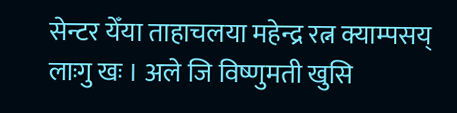सेन्टर येँया ताहाचलया महेन्द्र रत्न क्याम्पसय् लाःगु खः । अले जि विष्णुमती खुसि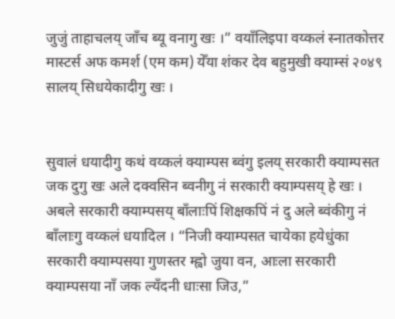जुजुं ताहाचलय् जाँच ब्यू वनागु खः ।” वयाँलिइपा वय्कलं स्नातकोत्तर मास्टर्स अफ कमर्श (एम कम) येँया शंकर देव बहुमुखी क्याम्सं २०४९ सालय् सिधयेकादीगु खः ।


सुवालं धयादीगु कथं वय्कलं क्याम्पस ब्वंगु इलय् सरकारी क्याम्पसत जक दुगु खः अले दक्वसिन ब्वनीगु नं सरकारी क्याम्पसय् हे खः । अबले सरकारी क्याम्पसय् बाँलाःपिं शिक्षकपिं नं दु अले ब्वंकीगु नं बाँलाःगु वय्कलं धयादिल । “निजी क्याम्पसत चायेका हयेधुंका सरकारी क्याम्पसया गुणस्तर म्ह्वो जुया वन, आःला सरकारी क्याम्पसया नाँ जक ल्यँदनी धाःसा जिउ,”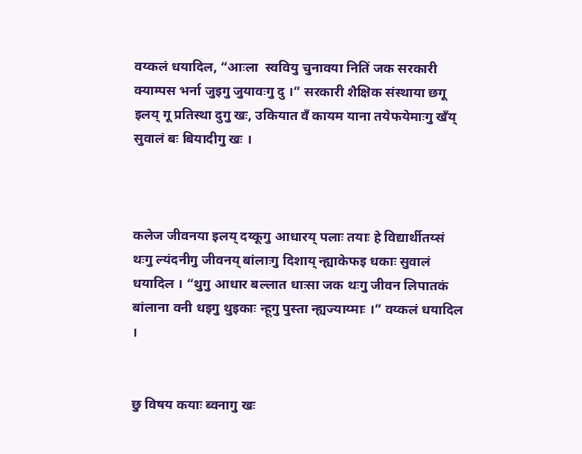वय्कलं धयादिल, “आःला  स्ववियु चुनावया नितिं जक सरकारी क्याम्पस भर्ना जुइगु जुयावःगु दु ।” सरकारी शैक्षिक संस्थाया छगू इलय् गू प्रतिस्था दुगु खः, उकियात वँ कायम याना तयेफयेमाःगु खँय् सुवालं बः बियादीगु खः ।



कलेज जीवनया इलय् दय्कूगु आधारय् पलाः तयाः हे विद्यार्थीतय्सं थःगु ल्यंदनीगु जीवनय् बांलाःगु दिशाय् न्ह्याकेफइ धकाः सुवालं धयादिल । “थुगु आधार बल्लात धाःसा जक थःगु जीवन लिपातकं बांलाना वनी धइगु थुइकाः न्हूगु पुस्ता न्ह्यज्याय्माः ।” वय्कलं धयादिल ।


छु विषय कयाः ब्वनागु खः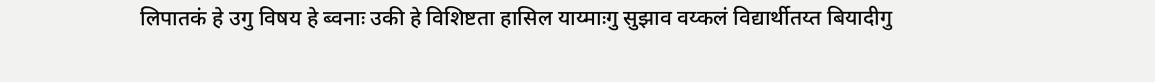लिपातकं हे उगु विषय हे ब्वनाः उकी हे विशिष्टता हासिल याय्माःगु सुझाव वय्कलं विद्यार्थीतय्त बियादीगु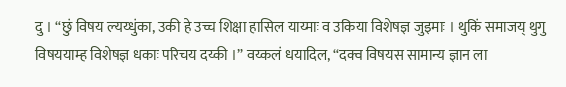दु । “छुं विषय ल्यय्धुंका, उकी हे उच्च शिक्षा हासिल याय्माः व उकिया विशेषज्ञ जुइमाः । थुकिं समाजय् थुगु विषययाम्ह विशेषज्ञ धकाः परिचय दय्की ।” वय्कलं धयादिल, “दक्व विषयस सामान्य ज्ञान ला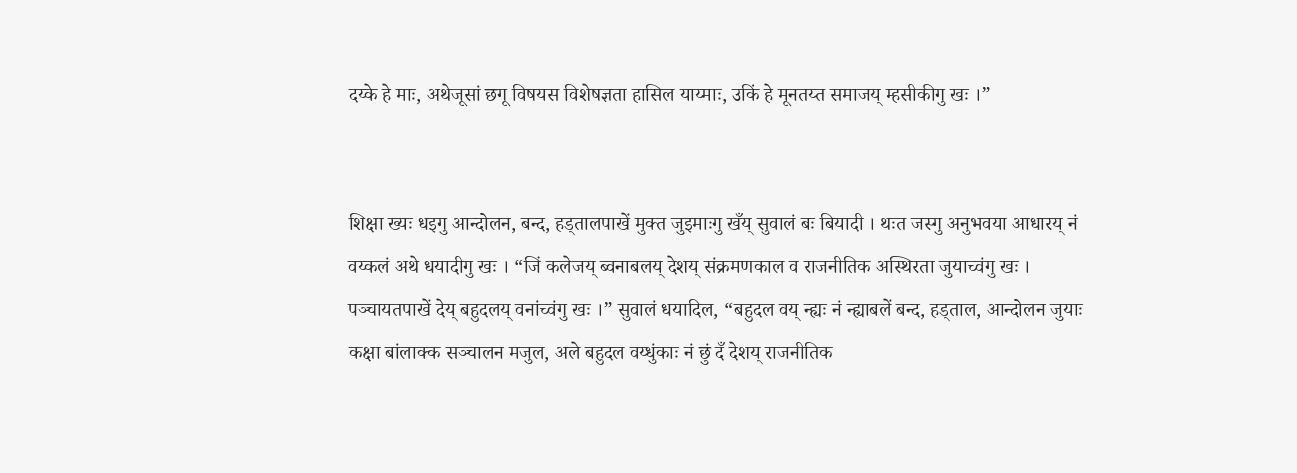दय्के हे माः, अथेजूसां छगू विषयस विशेषज्ञता हासिल याय्माः, उकिं हे मूनतय्त समाजय् म्हसीकीगु खः ।”


शिक्षा ख्यः धइगु आन्दोलन, बन्द, हड्तालपाखें मुक्त जुइमाःगु खँय् सुवालं बः बियादी । थःत जस्गु अनुभवया आधारय् नं वय्कलं अथे धयादीगु खः । “जिं कलेजय् ब्वनाबलय् देशय् संक्रमणकाल व राजनीतिक अस्थिरता जुयाच्वंगु खः । पञ्चायतपाखें देय् बहुदलय् वनांच्वंगु खः ।” सुवालं धयादिल, “बहुदल वय् न्ह्यः नं न्ह्याबलें बन्द, हड्ताल, आन्दोलन जुयाः कक्षा बांलाक्क सञ्चालन मजुल, अले बहुदल वय्धुंकाः नं छुं दँ देशय् राजनीतिक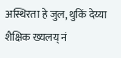अस्थिरता हे जुल, थुकिं देय्या शैक्षिक ख्यलय् नं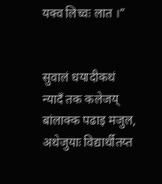यक्व लिच्वः लात ।”


सुवालं धयादीकथं न्यादँ तक कलेजय् बांलाक्क पढाइ मजुल, अथेजुयाः विद्यार्थीतय्त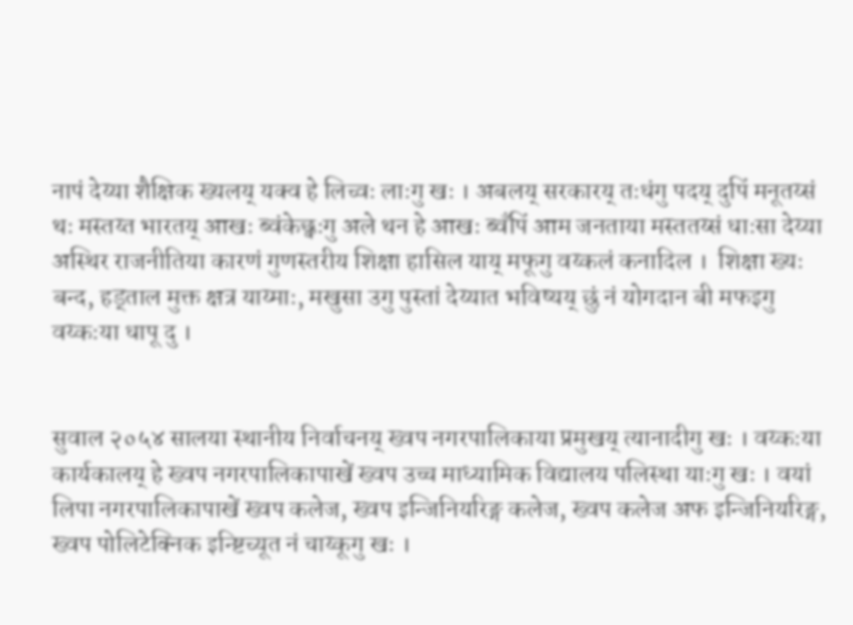नापं देय्या शैक्षिक ख्यलय् यक्व हे लिच्वः लाःगु खः । अबलय् सरकारय् तःधंगु पदय् दुपिं मनूतय्सं थः मस्तय्त भारतय् आखः ब्वंकेछ्वःगु अले थन हे आखः ब्वँपिं आम जनताया मस्ततय्सं धाःसा देय्या अस्थिर राजनीतिया कारणं गुणस्तरीय शिक्षा हासिल याय् मफूगु वय्कलं कनादिल ।  शिक्षा ख्यः बन्द, हड्ताल मुक्त क्षत्र याय्माः, मखुसा उगु पुस्तां देय्यात भविष्यय् छुं नं योगदान बी मफइगु वय्कःया धापू दु ।


सुवाल २०५४ सालया स्थानीय निर्वाचनय् ख्वप नगरपालिकाया प्रमुखय् त्यानादीगु खः । वय्कःया कार्यकालय् हे ख्वप नगरपालिकापाखें ख्वप उच्च माध्यामिक विद्यालय पलिस्था याःगु खः । वयां लिपा नगरपालिकापाखें ख्वप कलेज, ख्वप इन्जिनियरिङ्ग कलेज, ख्वप कलेज अफ इन्जिनियरिङ्ग, ख्वप पोलिटेक्निक इन्ष्टिच्यूत नं चाय्कूगु खः ।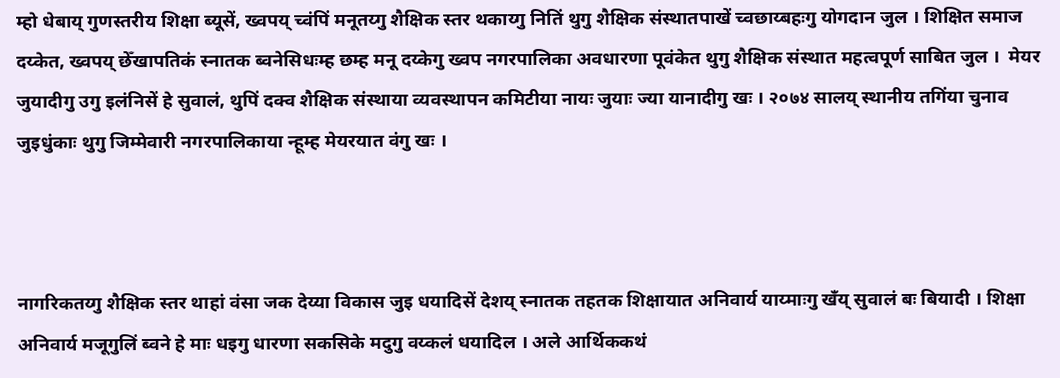म्हो धेबाय् गुणस्तरीय शिक्षा ब्यूसें, ख्वपय् च्वंपिं मनूतय्गु शैक्षिक स्तर थकाय्गु नितिं थुगु शैक्षिक संस्थातपाखें च्वछाय्बहःगु योगदान जुल । शिक्षित समाज दय्केत, ख्वपय् छेँखापतिकं स्नातक ब्वनेसिधःम्ह छम्ह मनू दय्केगु ख्वप नगरपालिका अवधारणा पूवंकेत थुगु शैक्षिक संस्थात महत्वपूर्ण साबित जुल ।  मेयर जुयादीगु उगु इलंनिसें हे सुवालं, थुपिं दक्व शैक्षिक संस्थाया व्यवस्थापन कमिटीया नायः जुयाः ज्या यानादीगु खः । २०७४ सालय् स्थानीय तगिंया चुनाव जुइधुंकाः थुगु जिम्मेवारी नगरपालिकाया न्हूम्ह मेयरयात वंगु खः ।



नागरिकतय्गु शैक्षिक स्तर थाहां वंसा जक देय्या विकास जुइ धयादिसें देशय् स्नातक तहतक शिक्षायात अनिवार्य याय्माःगु खँय् सुवालं बः बियादी । शिक्षा अनिवार्य मजूगुलिं ब्वने हे माः धइगु धारणा सकसिके मदुगु वय्कलं धयादिल । अले आर्थिककथं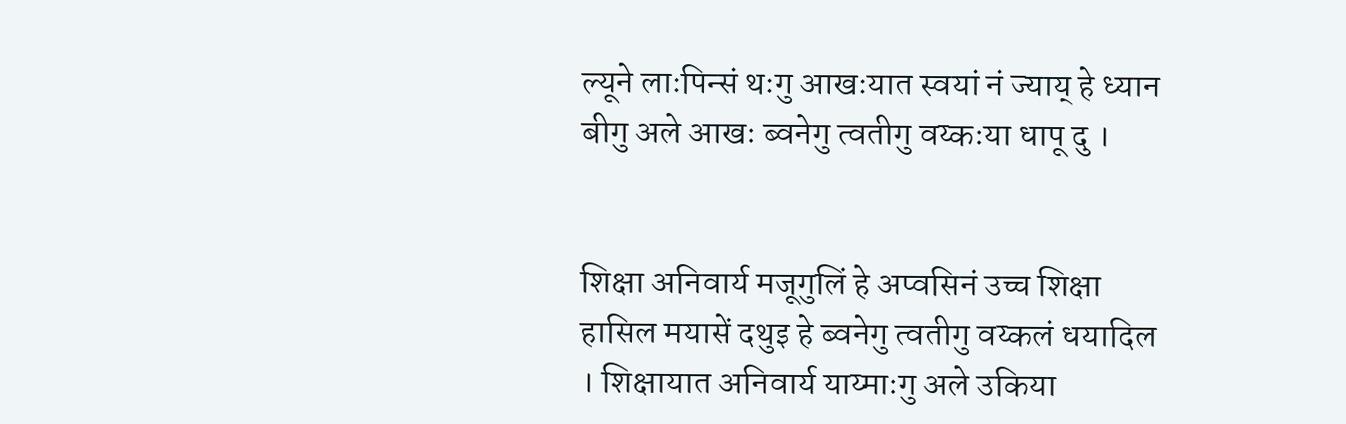ल्यूने लाःपिन्सं थःगु आखःयात स्वयां नं ज्याय् हे ध्यान बीगु अले आखः ब्वनेगु त्वतीगु वय्कःया धापू दु ।


शिक्षा अनिवार्य मजूगुलिं हे अप्वसिनं उच्च शिक्षा हासिल मयासें दथुइ हे ब्वनेगु त्वतीगु वय्कलं धयादिल । शिक्षायात अनिवार्य याय्माःगु अले उकिया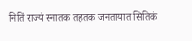नितिं राज्यं स्नातक तहतक जनतायात सितिकं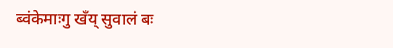ब्वंकेमाःगु खँय् सुवालं बः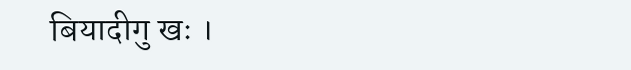बियादीगु खः ।